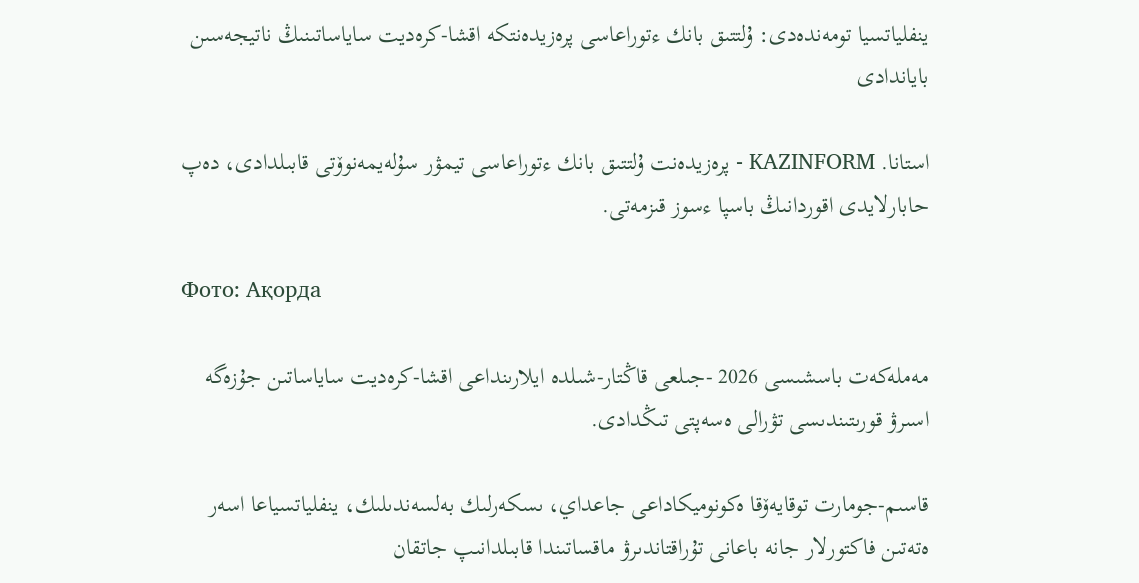ينفلياتسيا تومەندەدى: ۇلتتىق بانك ءتوراعاسى پرەزيدەنتكە اقشا-كرەديت ساياساتىنىڭ ناتيجەسىن باياندادى

استانا. KAZINFORM - پرەزيدەنت ۇلتتىق بانك ءتوراعاسى تيمۋر سۇلەيمەنوۆتى قابىلدادى، دەپ حابارلايدى اقوردانىڭ باسپا ءسوز قىزمەتى.

Фото: Ақорда

مەملەكەت باسشىسى 2026 -جىلعى قاڭتار-شىلدە ايلارىنداعى اقشا-كرەديت ساياساتىن جۇزەگە اسىرۋ قورىتىندىسى تۋرالى ەسەپتى تىڭدادى.

قاسىم-جومارت توقايەۆقا ەكونوميكاداعى جاعداي، ىسكەرلىك بەلسەندىلىك، ينفلياتسياعا اسەر ەتەتىن فاكتورلار جانە باعانى تۇراقتاندىرۋ ماقساتىندا قابىلدانىپ جاتقان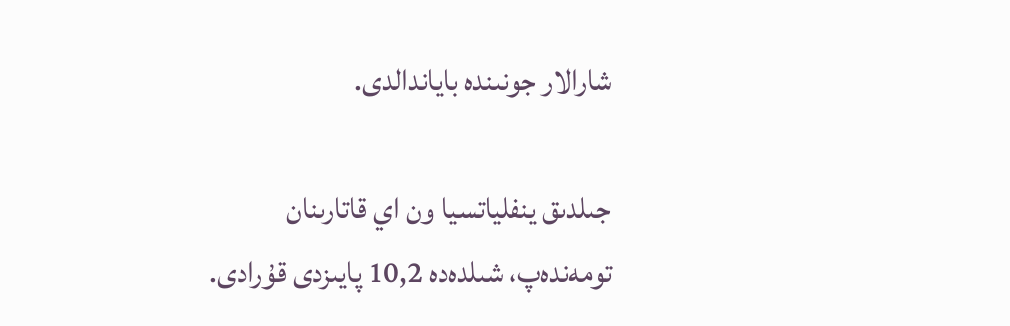شارالار جونىندە باياندالدى.

جىلدىق ينفلياتسيا ون اي قاتارىنان تومەندەپ، شىلدەدە 10,2 پايىزدى قۇرادى.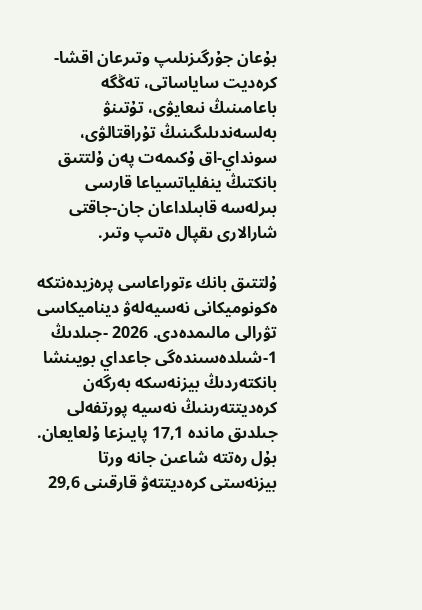بۇعان جۇرگىزىلىپ وتىرعان اقشا-كرەديت ساياساتى، تەڭگە باعامىنىڭ نىعايۋى، تۇتىنۋ بەلسەندىلىگىنىڭ تۇراقتالۋى، سونداي-اق ۇكىمەت پەن ۇلتتىق بانكتىڭ ينفلياتسياعا قارسى بىرلەسە قابىلداعان جان-جاقتى شارالارى ىقپال ەتىپ وتىر.

ۇلتتىق بانك ءتوراعاسى پرەزيدەنتكە ەكونوميكانى نەسيەلەۋ ديناميكاسى تۋرالى مالىمدەدى. 2026 -جىلدىڭ 1-شىلدەسىندەگى جاعداي بويىنشا بانكتەردىڭ بيزنەسكە بەرگەن كرەديتتەرىنىڭ نەسيە پورتفەلى جىلدىق ماندە 17,1 پايىزعا ۇلعايعان. بۇل رەتتە شاعىن جانە ورتا بيزنەستى كرەديتتەۋ قارقىنى 29,6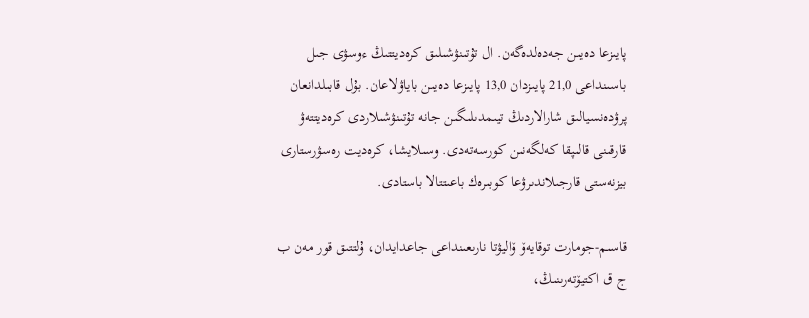پايىزعا دەيىن جەدەلدەگەن. ال تۇتىنۋشىلىق كرەديتتىڭ ءوسۋى جىل باسىنداعى 21,0 پايىزدان 13,0 پايىزعا دەيىن باياۋلاعان. بۇل قابىلدانعان پرۋدەنسيالىق شارالاردىڭ تيىمدىلىگىن جانە تۇتىنۋشىلاردى كرەديتتەۋ قارقىنى قالىپقا كەلگەنىن كورسەتەدى. وسىلايشا، كرەديت رەسۋرستارى بيزنەستى قارجىلاندىرۋعا كوبىرەك باعىتتالا باستادى.

قاسىم-جومارت توقايەۆ ۆاليۋتا نارىعىنداعى جاعدايدان، ۇلتتىق قور مەن ب ج ق اكتيۆتەرىنىڭ،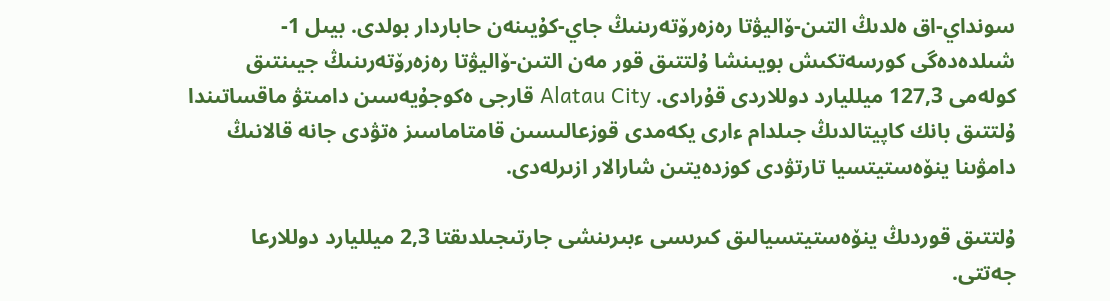سونداي-اق ەلدىڭ التىن-ۆاليۋتا رەزەرۆتەرىنىڭ جاي-كۇيىنەن حاباردار بولدى. بيىل 1-شىلدەدەگى كورسەتكىش بويىنشا ۇلتتىق قور مەن التىن-ۆاليۋتا رەزەرۆتەرىنىڭ جيىنتىق كولەمى 127,3 ميلليارد دوللاردى قۇرادى. Alatau City قارجى ەكوجۇيەسىن دامىتۋ ماقساتىندا ۇلتتىق بانك كاپيتالدىڭ جىلدام ءارى يكەمدى قوزعالىسىن قامتاماسىز ەتۋدى جانە قالانىڭ دامۋىنا ينۆەستيتسيا تارتۋدى كوزدەيتىن شارالار ازىرلەدى.

ۇلتتىق قوردىڭ ينۆەستيتسيالىق كىرىسى ءبىرىنشى جارتىجىلدىقتا 2,3 ميلليارد دوللارعا جەتتى.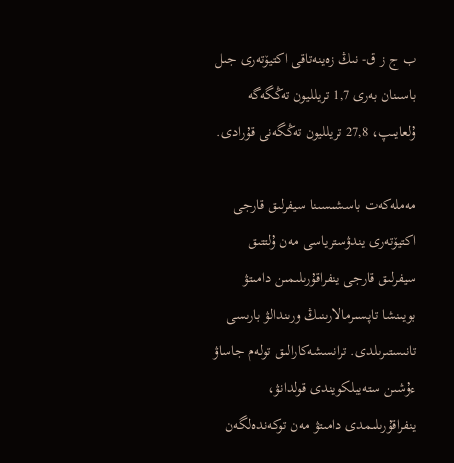ب ج ز ق- نىڭ زەينەتاقى اكتيۆتەرى جىل باسىنان بەرى 1,7 تريلليون تەڭگەگە ۇلعايىپ، 27,8 تريلليون تەڭگەنى قۇرادى.

مەملەكەت باسشىسىنا سيفرلىق قارجى اكتيۆتەرى يندۋسترياسى مەن ۇلتتىق سيفرلىق قارجى ينفراقۇرىلىمىن دامىتۋ بويىنشا تاپسىرمالارىنىڭ ورىندالۋ بارىسى تانىستىرىلدى. ترانسشەكارالىق تولەم جاساۋ ءۇشىن ستەيبلكويندى قولدانۋ، ينفراقۇرىلىمدى دامىتۋ مەن توكەندەلگەن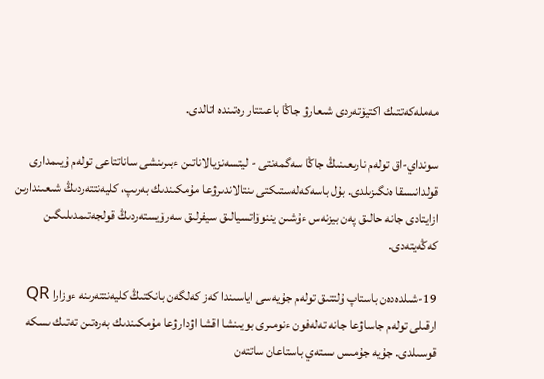مەملەكەتتىك اكتيۆتەردى شىعارۋ جاڭا باعىتتار رەتىندە اتالدى.

سونداي-اق تولەم نارىعىنىڭ جاڭا سەگمەنتى - ليتسەنزيالاناتىن ءبىرىنشى ساناتتاعى تولەم ۇيىمدارى قولدانىسقا ەنگىزىلدى. بۇل باسەكەلەستىكتى ىنتالاندىرۋعا مۇمكىندىك بەرىپ، كليەنتتەردىڭ شىعىندارىن ازايتادى جانە حالىق پەن بيزنەس ءۇشىن يننوۆاتسيالىق سيفرلىق سەرۆيستەردىڭ قولجەتىمدىلىگىن كەڭەيتەدى.

19-شىلدەدەن باستاپ ۇلتتىق تولەم جۇيەسى اياسىندا كەز كەلگەن بانكتىڭ كليەنتتەرىنە ءوزارا QR ارقىلى تولەم جاساۋعا جانە تەلەفون ءنومىرى بويىنشا اقشا اۋدارۋعا مۇمكىندىك بەرەتىن تەتىك ىسكە قوسىلدى. جۇيە جۇمىس ىستەي باستاعان ساتتەن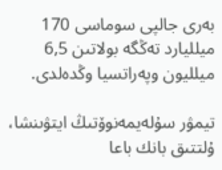بەرى جالپى سوماسى 170 ميلليارد تەڭگە بولاتىن 6,5 ميلليون وپەراتسيا وڭدەلدى.

تيمۋر سۇلەيمەنوۆتىڭ ايتۋىنشا، ۇلتتىق بانك باعا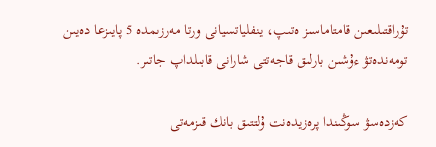تۇراقتىلىعىن قامتاماسىز ەتىپ، ينفلياتسيانى ورتا مەرزىمدە 5 پايىزعا دەيىن تومەندەتۋ ءۇشىن بارلىق قاجەتتى شارانى قابىلداپ جاتىر.

كەزدەسۋ سوڭىندا پرەزيدەنت ۇلتتىق بانك قىزمەتى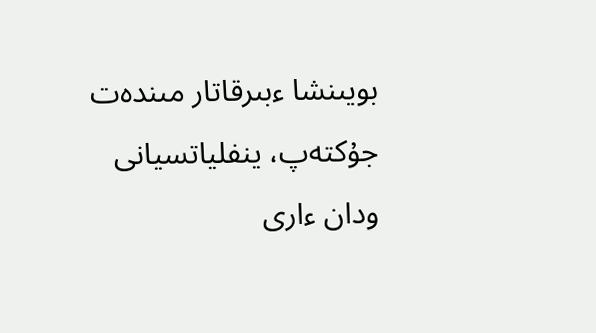بويىنشا ءبىرقاتار مىندەت جۇكتەپ، ينفلياتسيانى ودان ءارى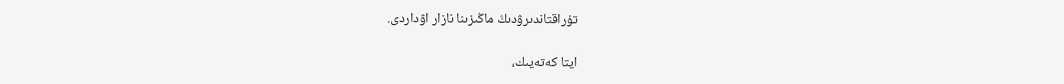تۇراقتاندىرۋدىڭ ماڭىزىنا نازار اۋداردى.

ايتا كەتەيىك،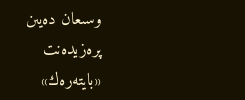وسىعان دەيىن پرەزيدەنت «بايتەرەك»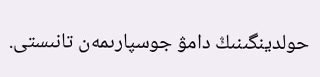حولدينگىنىڭ دامۋ جوسپارىمەن تانىستى.